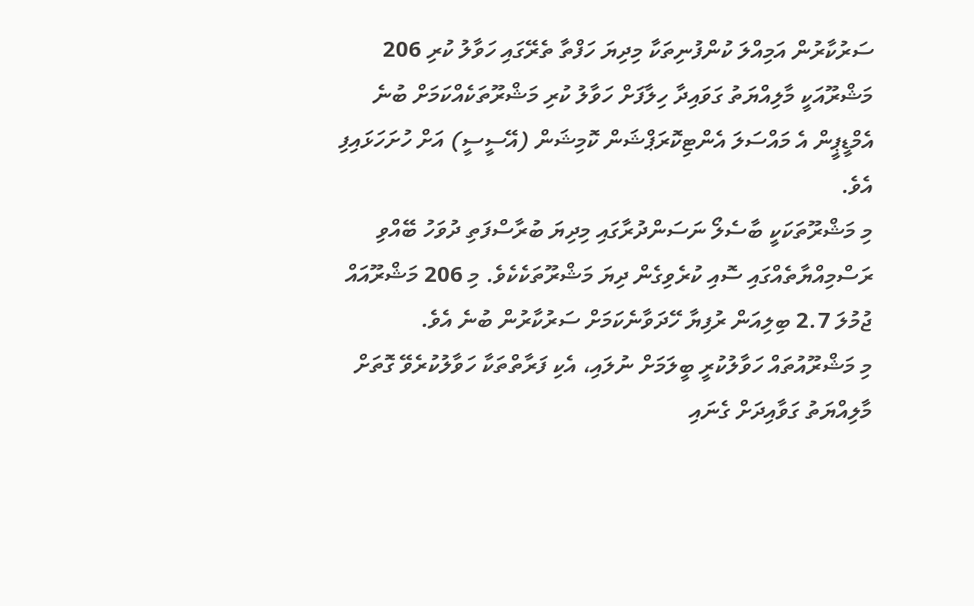ސަރުކާރުން އަމިއްލަ ކުންފުނިތަކާ މިދިޔަ ހަފްތާ ތެރޭގައި ހަވާލު ކުރި 206 މަޝްރޫއަކީ މާލިއްޔަތު ގަވައިދާ ހިލާފަށް ހަވާލު ކުރި މަޝްރޫތަކެއްކަމަށް ބުނެ އެމްޑީޕީން އެ މައްސަލަ އެންޓިކޮރަޕްޝަން ކޮމިޝަން (އޭސީސީ) އަށް ހުށަހަޅައިފި އެވެ.
މި މަޝްރޫތަކަކީ ބާސެލޯ ނަސަންދުރާގައި މިދިޔަ ބުރާސްފަތި ދުވަހު ބޭއްވި ރަސްމިއްޔާތެއްގައި ސޮއި ކުރެވިގެން ދިޔަ މަޝްރޫތަކެކެވެ. މި 206 މަޝްރޫއައް ޖުމުލަ 2.7 ބިލިއަން ރުފިޔާ ހޭދަވާނެކަމަށް ސަރުކާރުން ބުނެ އެވެ.
މި މަޝްރޫއުތައް ހަވާލުކުރީ ބީލަމަށް ނުލައި، އެކި ފަރާތްތަކާ ހަވާލުކުރެވޭ ގޮތަށް މާލިއްޔަތު ގަވާއިދަށް ގެނައި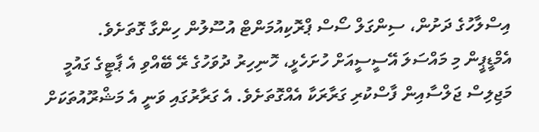އިސްލާހުގެ ދަށުން، ސިންގަލް ސޯސް ޕްރޮކިއުމަންޓް އުސޫލުން ހިންގާ ގޮތަށެވެ.
އެމްޑީޕީން މި މައްސަލަ އޭސީސީއަށް ހުށަހެޅީ، ހޮނިހިރު ދުވަހުގެ ރޭ ބޭއްވި އެ ޕާޓީގެ ގައުމީ މަޖިލިސް ޖަލްސާއިން ފާސްކުރި ގަރާރަކާ އެއްގޮތަށެވެ. އެ ގަރާރުގައި ވަނީ އެ މަޝްރޫއުތަކަށް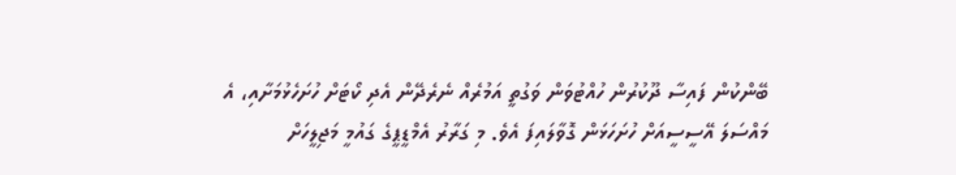ބޭންކުން ފައިސާ ދޫކުރުން ހުއްޓުވަން ވަގުތީ އަމުރެއް ނެރެދޭން އެދި ކޯޓަށް ހުށަހެޅުމަށާއި، އެ މައްސަލަ އޭސީސީއަށް ހުށަހަޅަން ގޮވާލައިފަ އެވެ. މި ގަރާރު އެމްޑީޕީގެ ގައުމީ މަޖިލީހަށް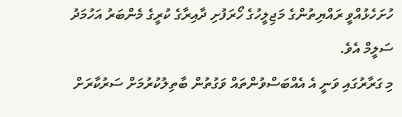ހުށަހެޅުއްވީ ރައްޔިތުންގެ މަޖިލީހުގެ ހޯރަފުށި ދާއިރާގެ ކުރީގެ މެންބަރު އަހުމަދު ސަލީމް އެވެ.
މި ގަރާރުގައި ވަނީ އެ އެއްބަސްވުންތައް ވަގުތުން ބާތިލުކުރުމަށް ސަރުކާރަށް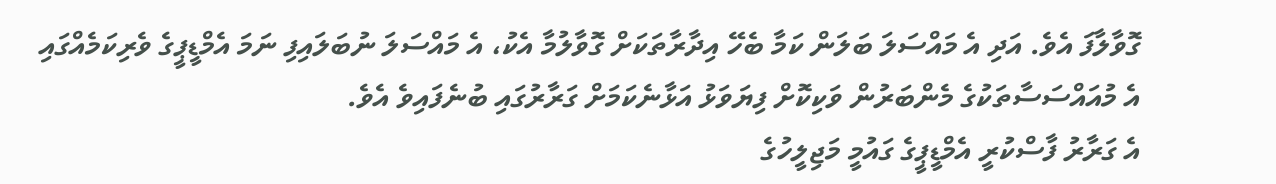ގޮވާލާފަ އެވެ. އަދި އެ މައްސަލަ ބަލަން ކަމާ ބެހޭ އިދާރާތަކަށް ގޮވާލުމާ އެކު، އެ މައްސަލަ ނުބަލައިފި ނަމަ އެމްޑީޕީގެ ވެރިކަމެއްގައި އެ މުއައްސަސާތަކުގެ މެންބަރުން ވަކިކޮށް ފިޔަވަޅު އަޅާނެކަމަށް ގަރާރުގައި ބުނެފައިވެ އެވެ.
އެ ގަރާރު ފާސްކުރީ އެމްޑީޕީގެ ގައުމީ މަޖިލީހުގެ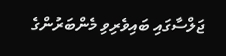ޖަލްސާގައި ބައިވެރިވި މެންބަރުންގެ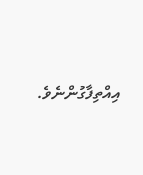އިއްތިފާގުންނެވެ.